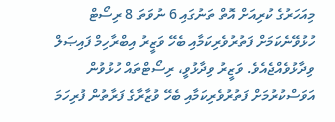މިއަހަރުގެ ކުރިއަށް އޮތް ތަނުގައި 6 ނުވަތަ 8 ރިސޯޓް ހުޅުވޭނެކަމަށް ފަތުރުވެރިކަމާއި ބެހޭ ވަޒީރު އިބްރާހިމް ފައިޞަލް ވިދާޅުވެއްޖެއެވެ. ވަޒީރު ވިދާޅުވީ، ރިސޯޓްތައް ހުޅުވުން އަވަސްކުރުމަށް ފަތުރުވެރިކަމާއި ބެހޭ ވުޒާރާގެ ފަރާތުން ފުރިހަމަ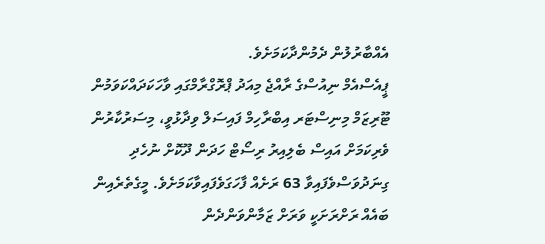އެއްބާރުލުން ދެމުންދާކަމަށެވެ.
ޕީއެސްއެމް ނިއުސްގެ ރާއްޖެ މިއަދު ޕްރޮގްރާމްގައި ވާހަކަދައްކަވަމުން ޓޫރިޒަމް މިނިސްޓަރ އިބްރާހިމް ފައިސަލް ވިދާޅުވީ، މިސަރުކާރުން ވެރިކަމަށް އައިސް ބެލިއިރު ރިސޯޓް ހަދަން ދޫކޮށް ނުހެދި ގިނަދުވަސްވެފައިވާ 63 ރަށެއް ފާހަގަވެފައިވާކަމަށެވެ. މީގެތެރެއިން ބައެއް ރަށްރަށަކީ ވަރަށް ޒަމާންވަންދެން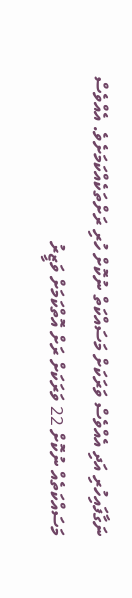ނަގާފައިހުރި އަދި އެއްވެސް ވަރަކަށް މަސައްކަތް ނުކޮށް ހުރި ރަށްތަކެއްކަމަށެވެ. އެއްވެސް މަސައްކަތެއް ނުކޮށް 22 ވަރަކަށް ރަށް އޮތްކަމަށް ވަޒީރު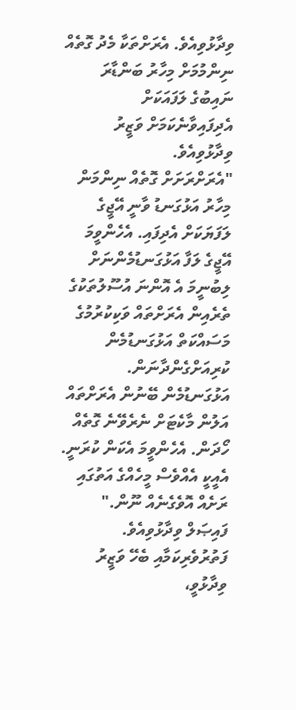ވިދާޅުވިއެވެ. އެރަށްތަކާ މެދު ގޮތެއް ނިންމުމަށް މިހާރު ބަންޑާރަ ނައިބުގެ ލަފައަކަށް އެދިފައިވާނެކަމަށް ވަޒީރު ވިދާޅުވިއެވެ.
"އެރަށްރަށަށް ގޮތެއް ނިންމަން މިހާރު އަޅުގަނޑު ވާނީ އޭޖީގެ ލަފަޔަކަށް އެދިފައި. އެހެންވީމަ އޭޖީގެ ލަފާ އަޅުގަނޑުމެންނަށް ލިބުނީމަ އެ އޮންނަ އުސޫލުތަކުގެ ތެރެއިން އެރަށްތައް ވަކިކުރުމުގެ މަސައްކަތް އަޅުގަނޑުމެން ކުރިއަށްގެންދާނަން. އަޅުގަނޑުމެން ބޭނުން އެރަށްތައް އަލުން މާކެޓަށް ނެރެވޭނެ ގޮތެއް ހޯދަން. އެހެންވީމަ އެކަން ކުރަނީ. އެއީކީ އެއްވެސް މީހެއްގެ އަތުގައި ރަށެއް އޮވެގެނެއް ނޫން." ފައިޞަލް ވިދާޅުވިއެވެ.
ފަތުރުވެރިކަމާއި ބެހޭ ވަޒީރު ވިދާޅުވީ،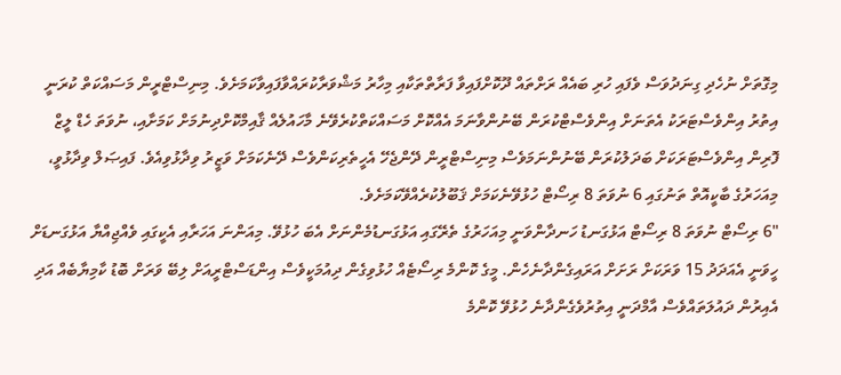މިގޮތަށް ނުހެދި ގިނަދުވަސް ވެފައި ހުރި ބައެއް ރަށްތައް ދޫކޮށްފައިވާ ފަރާތްތަކާއި މިހާރު މަޝްވަރާކުރައްވާފައިވާކަމަށެވެ. މިނިސްޓްރީން މަސައްކަތް ކުރަނީ އިތުރު އިންވެސްޓަރަކު އެތަނަށް އިންވެސްޓްކުރަން ބޭނުންވާނަމަ އެއްކޮށް މަސައްކަތްކުރެވޭނެ މާހައުލެއް ޤާއިމްކޮށްދިނުމަށް ކަމަށާއި، ނުވަތަ ހެޑް ލީޒް ފޮރިން އިންވެސްޓަރަކަށް ބަދަލުކުރަން ބޭނުންނަމަވެސް މިނިސްޓްރީން ދޭންޖެހޭ އެހީތެރިކަންވެސް ދޭނެކަމަށް ވަޒީރު ވިދާޅުވިއެވެ. ފައިޞަލް ވިދާޅުވީ، މިއަހަރުގެ ބާކީއޮތް ތަނުގައި 6 ނުވަތަ 8 ރިސޯޓް ހުޅުވޭނެކަމަށް ޤަބޫލުކުރެއްވޭކަމަށެވެ.
"6 ރިސޯޓް ނުވަތަ 8 ރިސޯޓް އަޅުގަނޑު ހަނދާންވަނީ މިއަހަރުގެ ތެރޭގައި އަޅުގަނޑުމެންނަށް އެބަ ހުޅުވޭ. މިއަންނަ އަހަރާއި އެކީގައި ވެއްޖިއްޔާ އަޅުގަނޑަށް ހީވަނީ އެއަދަދު 15 ވަރަކަށް ރަށަށް އަރައިގެންދާނެހެން. މީގެ ކޮންމެ ރިސޯޓެއް ހުޅުވިގެން ދިއުމަކީވެސް އިންޑަސްޓްރީއަށް ލިބޭ ވަރަށް ބޮޑު ކާމިޔާބެއް އަދި އެއިރުން ދައުލަތައްވެސް އާމްދަނީ އިތުރުވެގެންދާނެ ހުޅުވޭ ކޮންމެ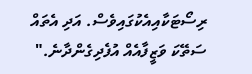ރިސޯޓަކާއިއެކުގައިވެސް. އަދި އެތައް ސަތޭކަ ވަޒީފާއެއް އުފެދިގެންދާނެ."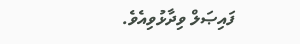ފައިޞަލް ވިދާޅުވިއެވެ.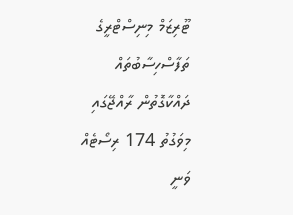ޓޫރިޒަމް މިނިސްޓްރީގެ ތަފާސްހިސާބުތައް ދައްކާގޮތުން ރާއްޖޭގައި މިވަގުތު 174 ރިސޯޓެއް ވަނީ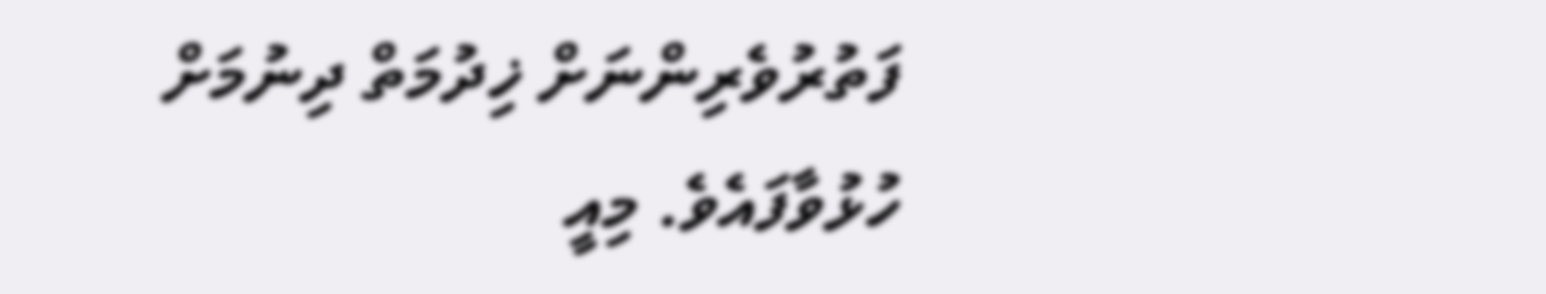ފަތުރުވެރިންނަށް ޚިދުމަތް ދިނުމަށް ހުޅުވާފައެވެ. މިއީ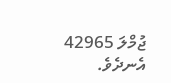ޖުމްލަ 42965 އެނދެވެ.